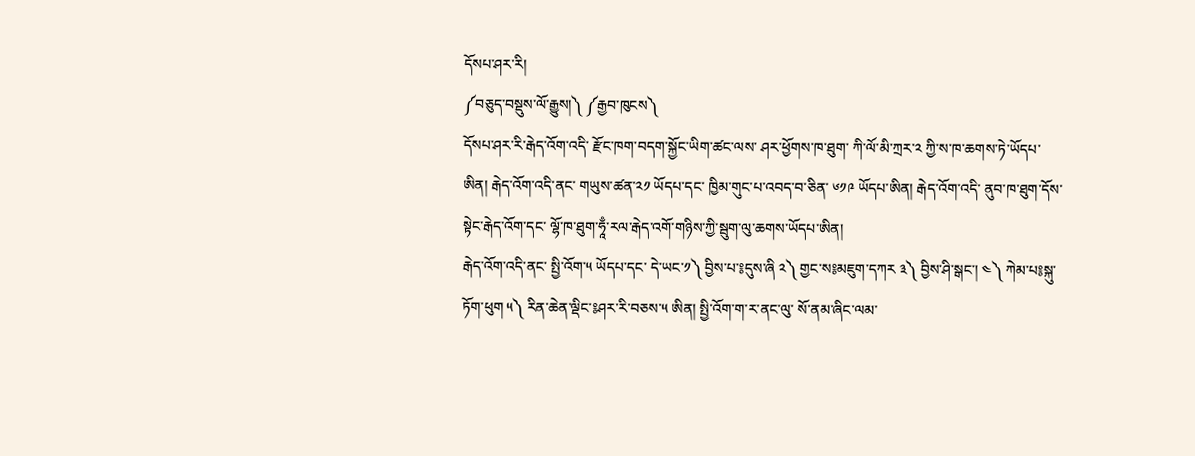དོསཔ་ཤར་རི།
༼བཅུད་བསྡུས་ལོ་རྒྱུས།༽ ༼རྒྱབ་ཁུངས༽
དོསཔ་ཤར་རི་རྒེད་འོག་འདི་ རྫོང་ཁག་བདག་སྐྱོང་ཡིག་ཚང་ལས་ ཤར་ཕྱོགས་ཁ་ཐུག་ ཀི་ལོ་མི་ཀྲར་༢ ཀྱི་ས་ཁ་ཆགས་ཏེ་ཡོདཔ་ཨིན། རྒེད་འོག་འདི་ནང་ གཡུས་ཚན་༢༡ ཡོདཔ་དང་ ཁྱིམ་གུང་པ་འབད་བ་ཅིན་ ༦༡༩ ཡོདཔ་ཨིན། རྒེད་འོག་འདི་ ནུབ་ཁ་ཐུག་དོས་སྟེང་རྒེད་འོག་དང་ ལྷོ་ཁ་ཐུག་ཧཱྃ་རལ་རྒེད་འགོ་གཉིས་ཀྱི་སྦུག་ལུ་ཆགས་ཡོདཔ་ཨིན།
རྒེད་འོག་འདི་ནང་ སྤྱི་འོག་༥ ཡོདཔ་དང་ དེ་ཡང་༡༽ བྱིས་པ་༔དུས་ཞི ༢༽ གྱང་ས༔མཇུག་དཀར ༣༽ བྱིས་ཤི་སྒང་། ༤༽ ཀེམ་པ༔སྐུ་ཏོག་ཕུག ༥༽ རིན་ཆེན་ལྡིང་༔ཤར་རི་བཅས་༥ ཨིན། སྤྱི་འོག་ག་ར་ནང་ལུ་ སོ་ནམ་ཞིང་ལམ་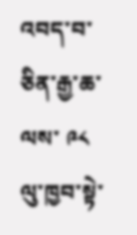འབད་བ་ཅིན་རྒྱ་ཆ་ལས་ ༩༨ ལུ་ཁྱབ་སྟེ་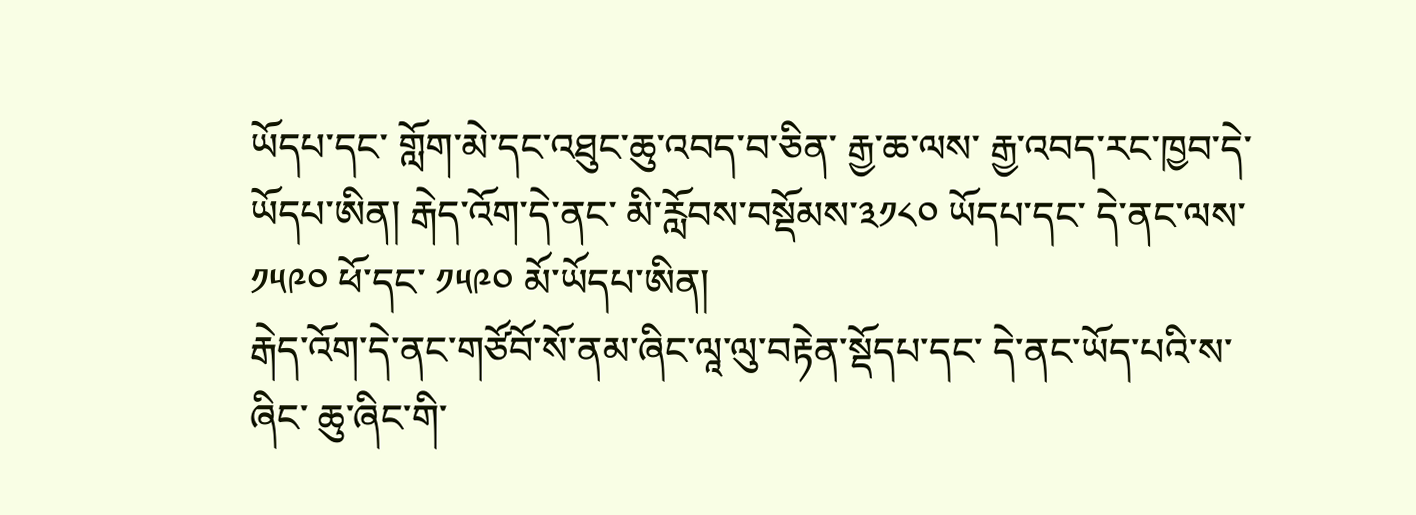ཡོདཔ་དང་ གློག་མེ་དང་འཐུང་ཆུ་འབད་བ་ཅིན་ རྒྱ་ཆ་ལས་ རྒྱ་འབད་རང་ཁྱབ་དེ་ཡོདཔ་ཨིན། རྒེད་འོག་དེ་ནང་ མི་རློབས་བསྡོམས་༣༡༨༠ ཡོདཔ་དང་ དེ་ནང་ལས་ ༡༥༩༠ ཕོ་དང་ ༡༥༩༠ མོ་ཡོདཔ་ཨིན།
རྒེད་འོག་དེ་ནང་གཙོབོ་སོ་ནམ་ཞིང་ལཱ་ལུ་བརྟེན་སྡོདཔ་དང་ དེ་ནང་ཡོད་པའི་ས་ཞིང་ ཆུ་ཞིང་གི་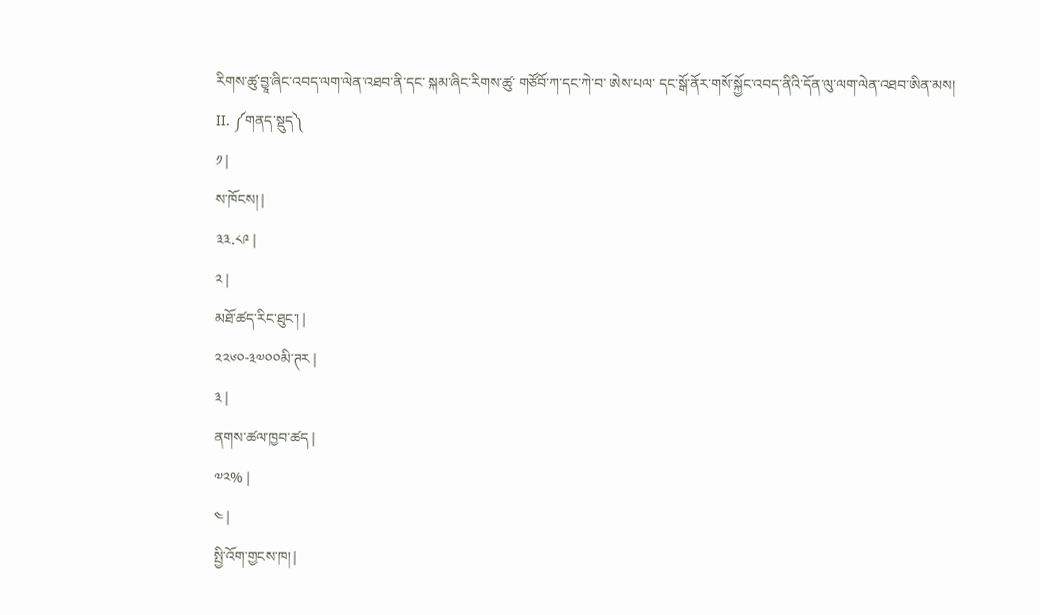རིགས་ཚུ་བྱཱ་ཞིང་འབད་ལག་ལེན་འཐབ་ནི་དང་ སྐམ་ཞིང་རིགས་ཚུ་ གཙོབོ་ཀ་དང་ཀེ་བ་ ཨེས་པལ་ དང་སྒོ་ནོར་གསོ་སྐྱོང་འབད་ནིའི་དོན་ལུ་ལག་ལེན་འཐབ་ཨིན་མས།
II. ༼གནད་སྡུད༽
༡ |
ས་ཁོངས། |
༣༣.༨༩ |
༢ |
མཐོ་ཚད་རིང་ཐུང་། |
༢༢༦༠-༣༧༠༠མི་ཊར |
༣ |
ནགས་ཚལ་ཁྱབ་ཚད |
༧༢% |
༤ |
སྤྱི་འོག་གྱངས་ཁ། |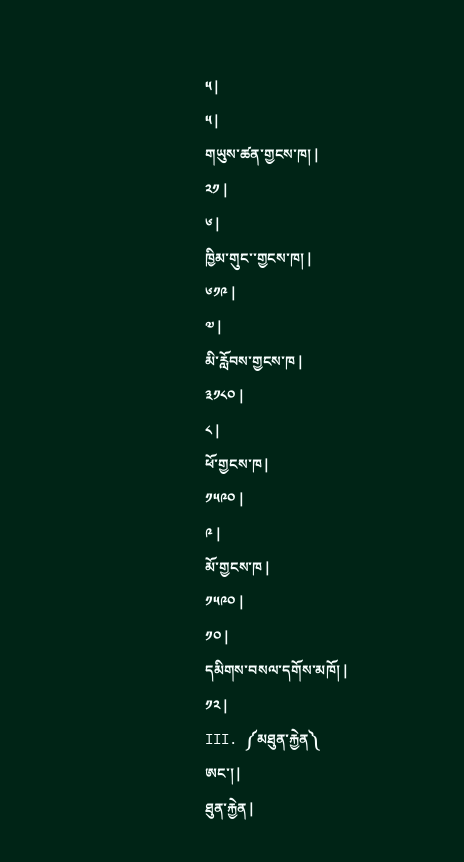༥ |
༥ |
གཡུས་ཚན་གྱངས་ཁ། |
༢༡ |
༦ |
ཁྱིམ་གུང་་གྱངས་ཁ། |
༦༡༩ |
༧ |
མི་རློབས་གྱངས་ཁ |
༣༡༨༠ |
༨ |
ཕོ་གྱངས་ཁ |
༡༥༩༠ |
༩ |
མོ་གྱངས་ཁ |
༡༥༩༠ |
༡༠ |
དམིགས་བསལ་དགོས་མཁོ། |
༡༢ |
III. ༼མཐུན་རྐྱེན༽
ཨང་། |
ཐུན་རྐྱེན |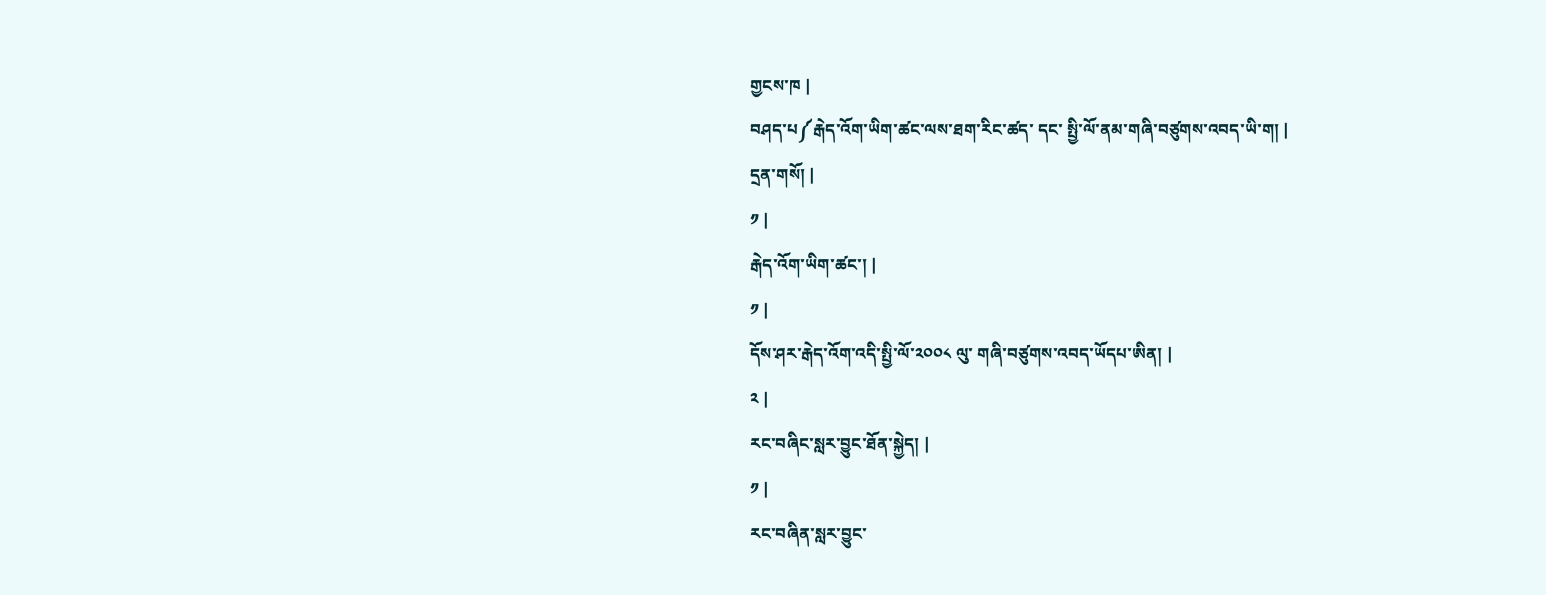གྱངས་ཁ |
བཤད་པ༼རྒེད་འོག་ཡིག་ཚང་ལས་ཐག་རིང་ཚད་ དང་ སྤྱི་ལོ་ནམ་གཞི་བཙུགས་འབད་ཡི་ག། |
དྲན་གསོ། |
༡ |
རྒེད་འོག་ཡིག་ཚང་། |
༡ |
དོས་ཤར་རྒེད་འོག་འདི་སྤྱི་ལོ་༢༠༠༨ ལུ་ གཞི་བཙུགས་འབད་ཡོདཔ་ཨིན། |
༢ |
རང་བཞིང་སླར་བྱུང་ཐོན་སྐྱེད། |
༡ |
རང་བཞིན་སླར་བྱུང་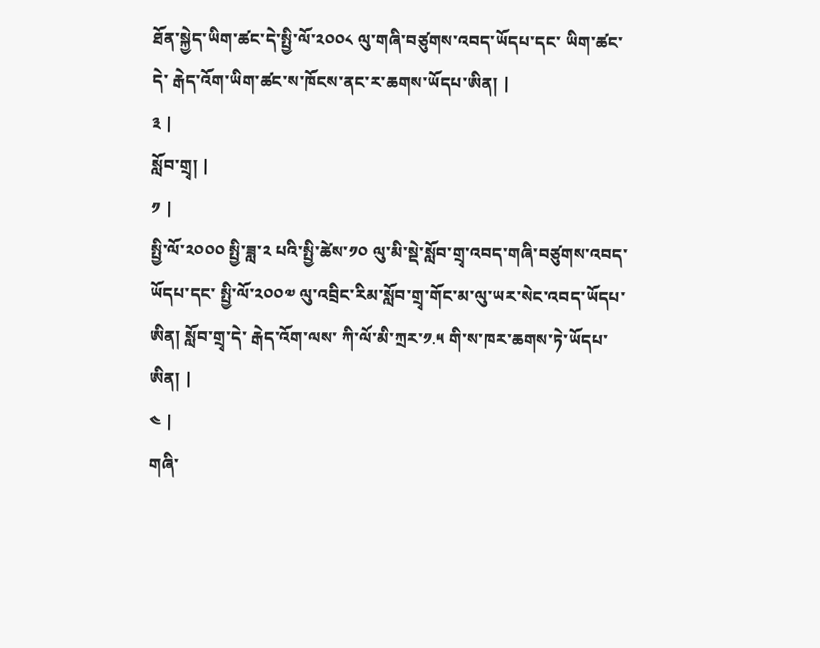ཐོན་སྐྱེད་ཡིག་ཚང་དེ་སྤྱི་ལོ་༢༠༠༨ ལུ་གཞི་བཙུགས་འབད་ཡོདཔ་དང་ ཡིག་ཚང་དེ་ རྒེད་འོག་ཡིག་ཚང་ས་ཁོངས་ནང་ར་ཆགས་ཡོདཔ་ཨིན། |
༣ |
སློབ་གྲྭ། |
༡ |
སྤྱི་ལོ་༢༠༠༠ སྤྱི་ཟླ་༢ པའི་སྤྱི་ཚེས་༡༠ ལུ་མི་སྡེ་སློབ་གྲྭ་འབད་གཞི་བཙུགས་འབད་ཡོདཔ་དང་ སྤྱི་ལོ་༢༠༠༧ ལུ་འབྲིང་རིམ་སློབ་གྲྭ་གོང་མ་ལུ་ཡར་སེང་འབད་ཡོདཔ་ཨིན། སློབ་གྲྭ་དེ་ རྒེད་འོག་ལས་ ཀི་ལོ་མི་ཀྲར་༡.༥ གི་ས་ཁར་ཆགས་ཏེ་ཡོདཔ་ཨིན། |
༤ |
གཞི་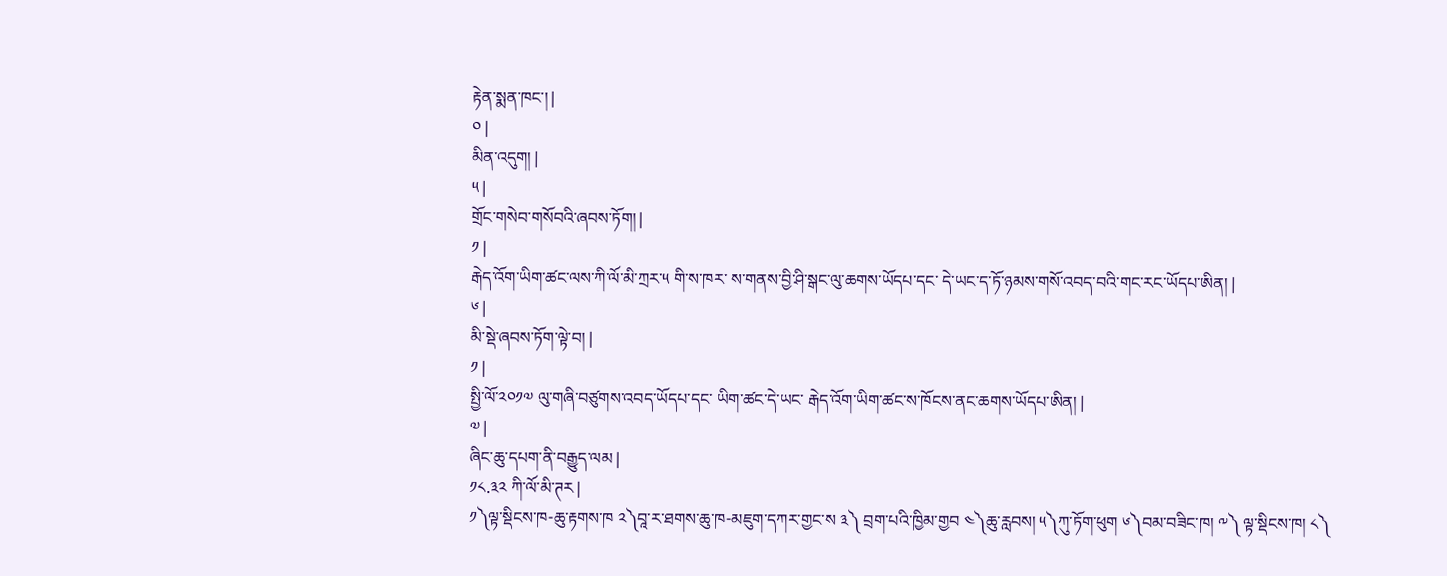རྟེན་སྨན་ཁང་། |
༠ |
མིན་འདུག། |
༥ |
གྲོང་གསེབ་གསོབའི་ཞབས་ཏོག། |
༡ |
རྒེད་འོག་ཡིག་ཚང་ལས་ཀི་ལོ་མི་ཀྲར་༥ གི་ས་ཁར་ ས་གནས་བྱི་ཤི་སྒང་ལུ་ཆགས་ཡོདཔ་དང་ དེ་ཡང་ད་ཏོ་ཉམས་གསོ་འབད་བའི་གང་རང་ཡོདཔ་ཨིན། |
༦ |
མི་སྡེ་ཞབས་ཏོག་ལྟེ་བ། |
༡ |
སྤྱི་ལོ་༢༠༡༧ ལུ་གཞི་བཙུགས་འབད་ཡོདཔ་དང་ ཡིག་ཚང་དེ་ཡང་ རྒེད་འོག་ཡིག་ཚང་ས་ཁོངས་ནང་ཆགས་ཡོདཔ་ཨིན། |
༧ |
ཞིང་ཆུ་དཔག་ནི་བརྒྱུད་ལམ |
༡༨.༣༢ ཀི་ལོ་མི་ཊར |
༡༽ལྟ་སྡིངས་ཁ-ཆུ་རྟགས་ཁ ༢༽བཱ་ར་ཐགས་ཆུ་ཁ-མཇུག་དཀར་གྱང་ས ༣༽ བྲག་པའི་ཁྱིམ་གྱབ ༤༽ཆུ་རླབས། ༥༽ཀུ་ཏོག་ཕུག ༦༽བམ་བཟིང་ཁ། ༸༽ ལྟ་སྡིངས་ཁ། ༨༽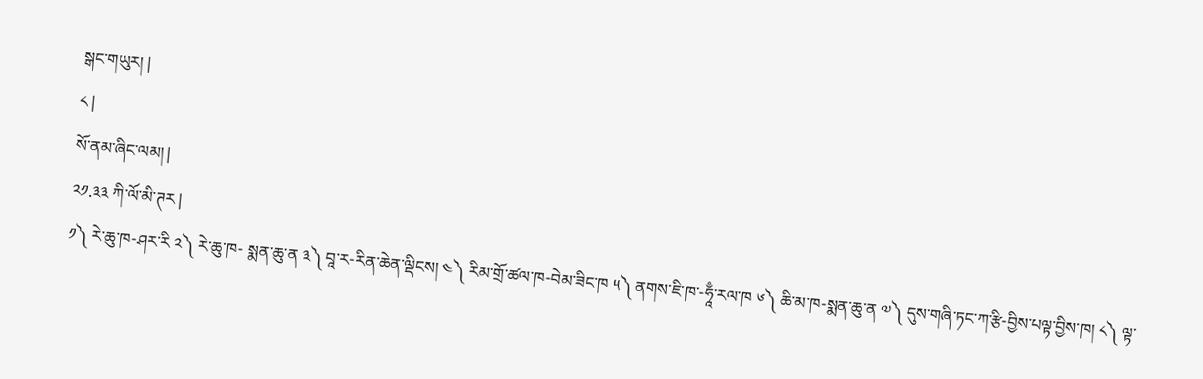སྒང་གཡུར། |
༨ |
སོ་ནམ་ཞིང་ལམ། |
༢༡.༣༣ ཀི་ལོ་མི་ཊར |
༡༽ རེ་ཆུ་ཁ-ཤར་རི ༢༽ རེ་ཆུ་ཁ- སྨན་ཆུ་ན ༣༽ བཱ་ར-རིན་ཆེན་ལྡིངས། ༤༽ རིམ་གྲོ་ཚལ་ཁ-བེམ་ཟིང་ཁ ༥༽ ནགས་ཇི་ཁ་-ཧཱྃ་རལ་ཁ ༦༽ ཆི་མ་ཁ-སྨན་ཆུ་ན ༧༽ དུས་གཞི་ཏང་ཀ་རྩི-བྱིས་པལྟ་བྱིས་ཁ། ༨༽ ལྟ་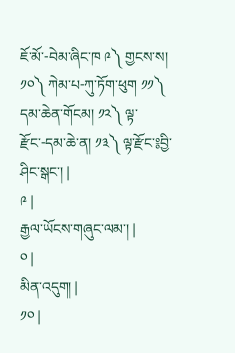ཇོ་མོ་-བེམ་ཞིང་ཁ ༩༽ གྱངས་ས། ༡༠༽ ཀེམ་པ-ཀུ་ཏོག་ཕུག ༡༡༽ དམ་ཆེན་གོངམ། ༡༢༽ ལྟ་རྫོང་-དམ་ཆེ་ན། ༡༣༽ ལྟ་རྫོང་༔བྱི་ཤིང་སྒང་། |
༩ |
རྒྱལ་ཡོངས་གཞུང་ལམ་། |
༠ |
མིན་འདུག། |
༡༠ |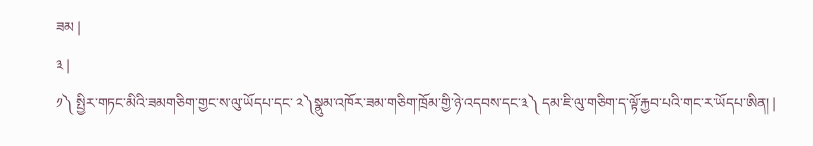ཟམ |
༣ |
༡༽ སྤྱིར་གཏང་མིའི་ཟམགཅིག་གྱང་ས་ལུ་ཡོདཔ་དང་ ༢༽སྣུམ་འཁོར་ཟམ་གཅིག་ཁྲོམ་གྱི་ཉེ་འདབས་དང་༣༽ དམ་ཇི་ལུ་གཅིག་ད་ལྟོ་རྐྱབ་པའི་གང་ར་ཡོདཔ་ཨིན། |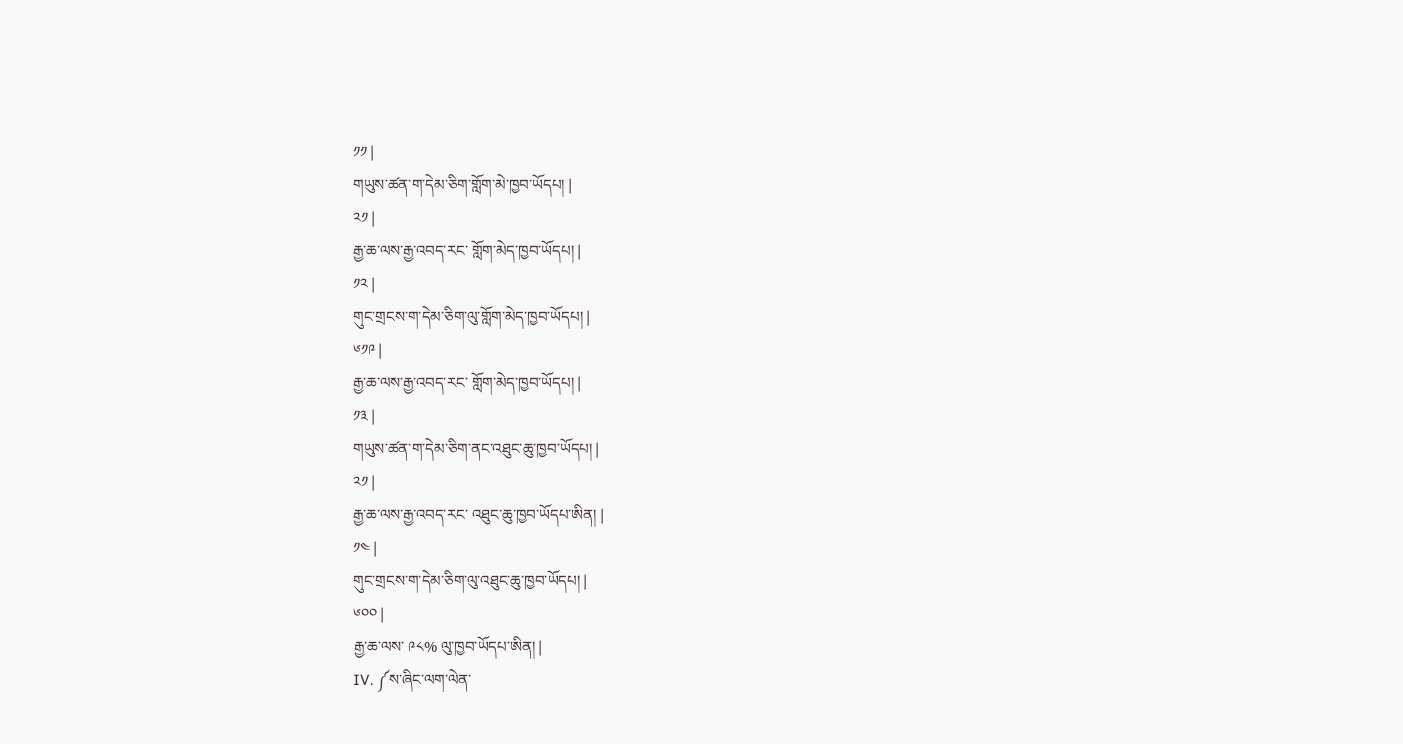༡༡ |
གཡུས་ཚན་ག་དེམ་ཅིག་གློག་མེ་ཁྱབ་ཡོདཔ། |
༢༡ |
རྒྱ་ཆ་ལས་རྒྱ་འབད་རང་ གློག་མེད་ཁྱབ་ཡོདཔ། |
༡༢ |
གུང་གྲངས་ག་དེམ་ཅིག་ལུ་གློག་མེད་ཁྱབ་ཡོདཔ། |
༦༡༩ |
རྒྱ་ཆ་ལས་རྒྱ་འབད་རང་ གློག་མེད་ཁྱབ་ཡོདཔ། |
༡༣ |
གཡུས་ཚན་ག་དེམ་ཅིག་ནང་འཐུང་ཆུ་ཁྱབ་ཡོདཔ། |
༢༡ |
རྒྱ་ཆ་ལས་རྒྱ་འབད་རང་ འཐུང་ཆུ་ཁྱབ་ཡོདཔ་ཨིན། |
༡༤ |
གུང་གྲངས་ག་དེམ་ཅིག་ལུ་འཐུང་ཆུ་ཁྱབ་ཡོདཔ། |
༦༠༠ |
རྒྱ་ཆ་ལས་ ༩༨% ལུ་ཁྱབ་ཡོདཔ་ཨིན། |
IV. ༼ས་ཞིང་ལག་ལེན་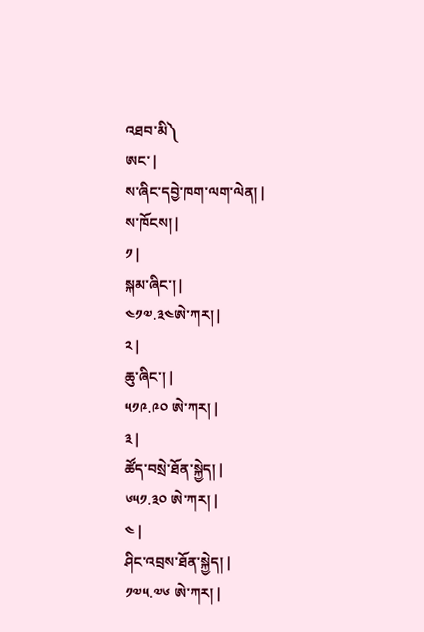འཐབ་མི༽
ཨང་ |
ས་ཞིང་དབྱེ་ཁག་ལག་ལེན། |
ས་ཁོངས། |
༡ |
སྐམ་ཞིང་། |
༤༡༧.༣༤ཨེ་ཀར། |
༢ |
ཆུ་ཞིང་། |
༥༡༩.༩༠ ཨེ་ཀར། |
༣ |
ཚོད་བསྲེ་ཐོན་སྐྱེད། |
༦༥༡.༣༠ ཨེ་ཀར། |
༤ |
ཤིང་འབྲས་ཐོན་སྐྱེད། |
༡༧༥.༧༦ ཨེ་ཀར། |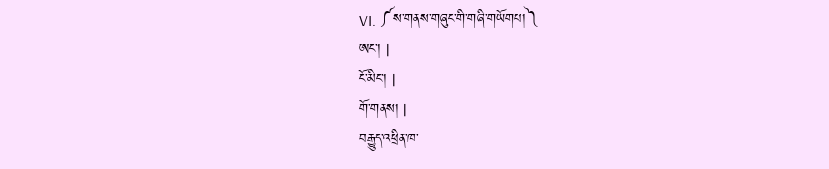VI. ༼ས་གནས་གཞུང་གི་གཞི་གཡོགཔ།༽
ཨང་། |
ངོ་མིང་། |
གོ་གནས། |
བརྒྱུད་འཕྲིན་ཁ་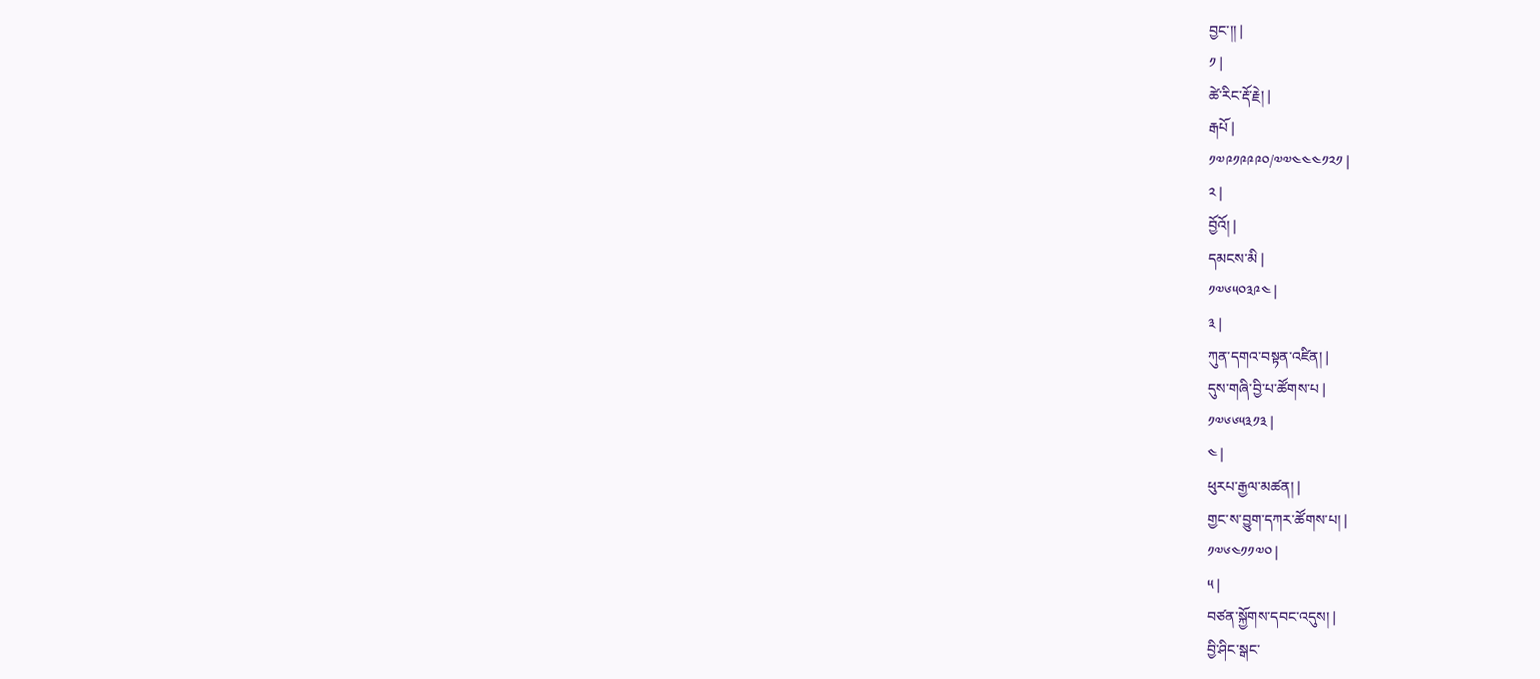བྱང་།། |
༡ |
ཚེ་རིང་རྡོ་རྗེ། |
རྒཔོ |
༡༧༩༡༩༩༩༠/༧༧༤༤༤༡༢༡ |
༢ |
བྱོའོ། |
དམངས་མི |
༡༧༦༥༠༣༩༤ |
༣ |
ཀུན་དགའ་བསྟན་འཛིན། |
དུས་གཞི་བྱི་པ་ཚོགས་པ |
༡༧༦༦༥༣༡༣ |
༤ |
ཕུརཔ་རྒྱལ་མཚན། |
གྱང་ས་བྱུག་དཀར་ཚོགས་པ། |
༡༧༦༤༡༡༧༠ |
༥ |
བཙན་སྐྱོགས་དབང་འདུས། |
བྱི་ཤིང་སྒང་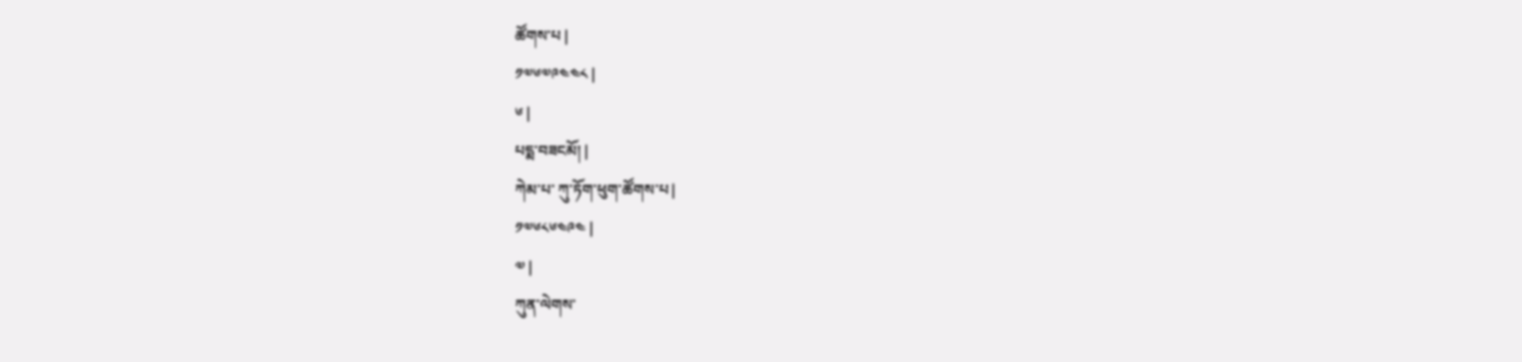ཚོགས་པ |
༡༧༦༧༩༤༤༨ |
༦ |
པདྨ་བཟངམོ། |
ཀེམ་པ་ ཀུ་ཏོག་ཕུག་ཚོགས་པ |
༡༧༦༨༦༤༩༤ |
༧ |
ཀུན་ལེགས་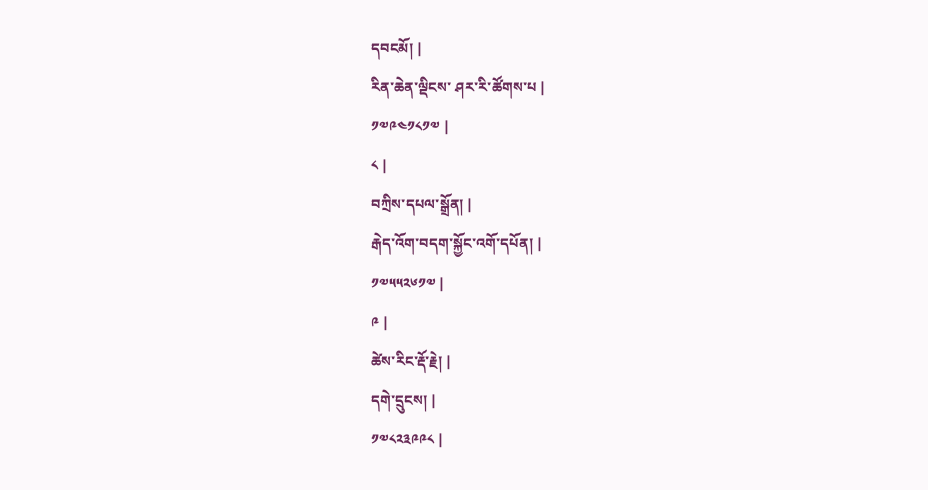དབངམོ། |
རིན་ཆེན་ལྡིངས་ ཤར་རི་ཚོགས་པ |
༡༧༩༤༡༨༡༧ |
༨ |
བཀྲིས་དཔལ་སྒྲོན། |
རྒེད་འོག་བདག་སྐྱོང་འགོ་དཔོན། |
༡༧༥༥༢༦༡༧ |
༩ |
ཚེས་རིང་རྡོ་རྗེ། |
དགེ་དྲུངས། |
༡༧༨༢༣༩༩༨ |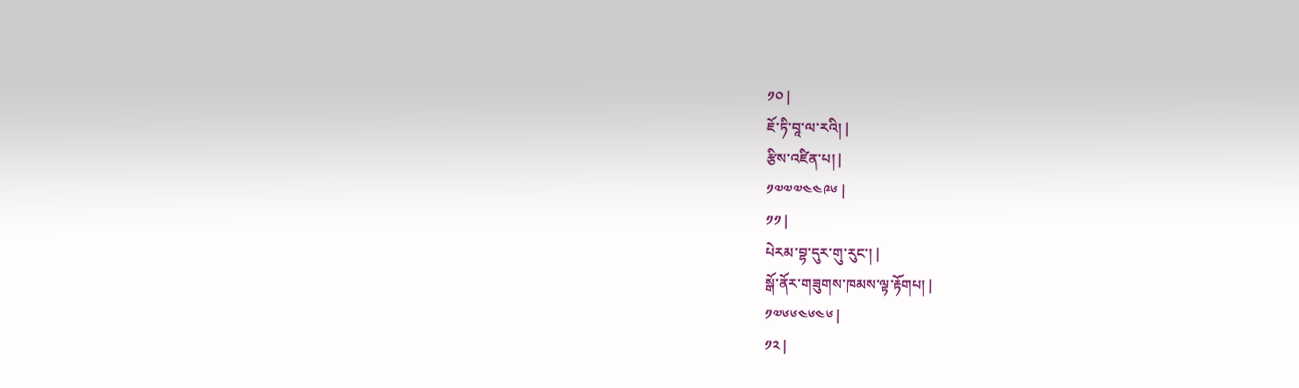༡༠ |
ཇོ་ཏི་བཱ་ལ་རའི། |
རྩིས་འཛིན་པ། |
༡༧༧༧༤༤༩༦ |
༡༡ |
པེརམ་བྷ་དུར་གུ་རུང་། |
སྒོ་ནོར་གཟུགས་ཁམས་ལྟ་རྟོགཔ། |
༡༧༦༦༤༦༤༦ |
༡༢ |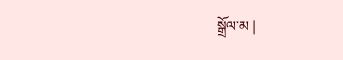སྒྲོལ་མ |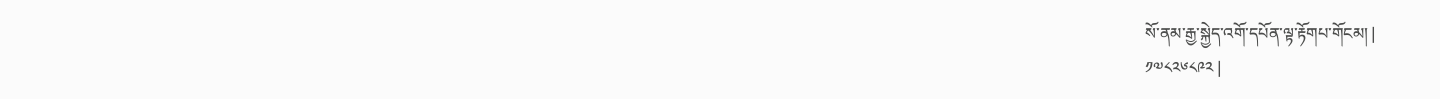སོ་ནམ་རྒྱ་སྐྱེད་འགོ་དཔོན་ལྟ་རྟོགཔ་གོངམ། |
༡༧༨༢༦༨༩༢ |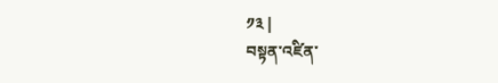༡༣ |
བསྟན་འཛིན་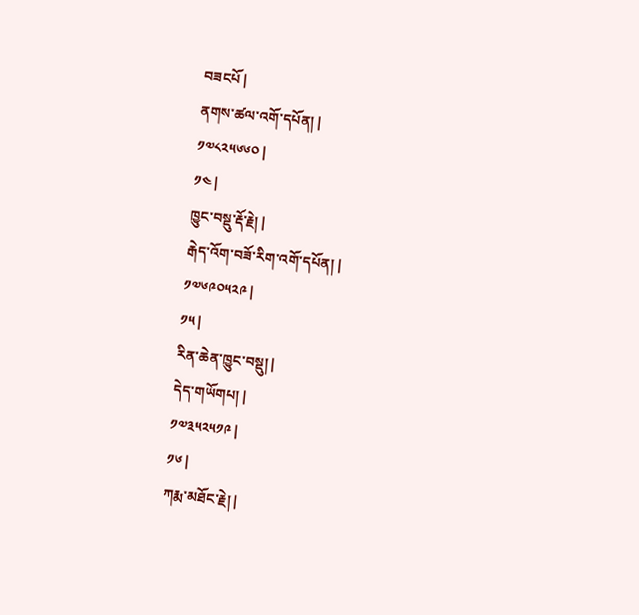བཟངཔོ |
ནགས་ཚལ་འགོ་དཔོན། |
༡༧༨༢༥༦༦༠ |
༡༤ |
ཁྱུང་བསྡུ་རྡོ་རྗེ། |
རྒེད་འོག་བཟོ་རིག་འགོ་དཔོན། |
༡༧༦༩༠༥༢༩ |
༡༥ |
རིན་ཆེན་ཁྱུང་བསྡུ། |
དེད་གཡོགཔ། |
༡༧༣༥༢༥༡༩ |
༡༦ |
ཀརྨ་མཐོང་རྗེ། |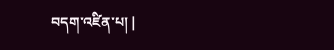བདག་འཛིན་པ། |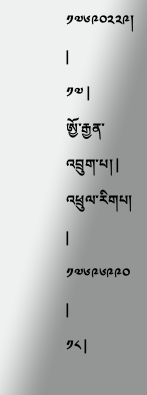༡༧༦༩༠༢༢༩། |
༡༧ |
ཨྱོ་རྒྱན་འབྲུག་པ། |
འཕྲུལ་རིགཔ། |
༡༧༦༩༦༩༩༠ |
༡༨ |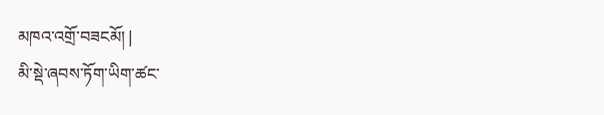མཁའ་འགྲོ་བཟངམོ། |
མི་སྡེ་ཞབས་ཏོག་ཡིག་ཚང་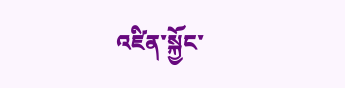འཛིན་སྐྱོང་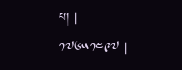པ། |
༡༧༦༥༡༤༩༧ |